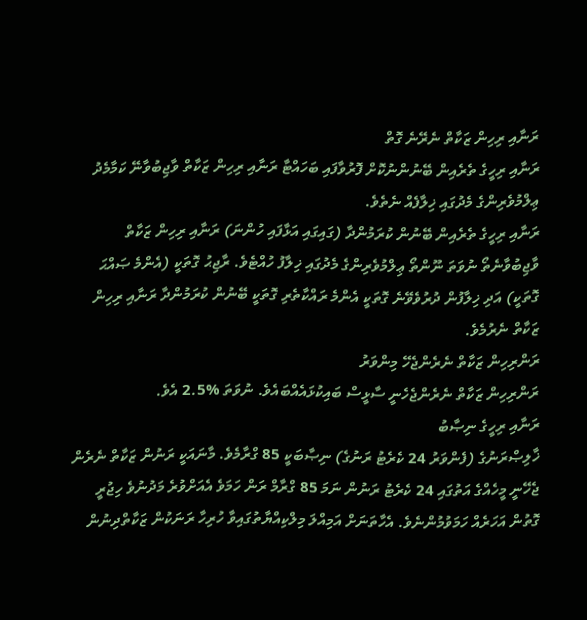ރަނާއި ރިހިން ޒަކާތް ނެރޭނެ ގޮތް
ރަނާއި ރިހީގެ ތެރެއިން ބޭނުންނުކޮށް ފޮރުވާފައި ބަހައްޓާ ރަނާއި ރިހިން ޒަކާތް ވާޖިބުވާނޭ ކަމާމެދު ޢިލްމުވެރިންގެ މެދުގައި ޚިލާފެއް ނެތެވެ.
ރަނާއި ރިހީގެ ތެރެއިން ބޭނުން ކުރަމުންދާ (ގައިގައި އަޅާފައި ހުންނަ) ރަނާއި ރިހިން ޒަކާތް ވާޖިބުވާނެތޯ ނުވަތަ ނޫންތޯ ޢިލްމުވެރިންގެ މެދުގައި ޚިލާފު ހުއްޓެވެ. ރާޖިޙު ގޮތަކީ (އެންމެ ޞައްޙަ ގޮތަކީ) އަދި ޚިލާފުން ދުރުވެވޭނެ ގޮތަކީ އެންމެ ރައްކާތެރި ގޮތަކީ ބޭނުން ކުރަމުންދާ ރަނާއި ރިހިން ޒަކާތް ނެރުމެވެ.
ރަންރިހިން ޒަކާތް ނެރެންޖެހޭ މިންވަރު
ރަންރިހިން ޒަކާތް ނެރެންޖެހެނީ ސާޅީސް ބައިކުޅައެއްބައެވެ. ނުވަތަ %2.5 އެވެ.
ރަނާއި ރިހީގެ ނިޞާބު
ޚާލިޞްރަނުގެ (ފެންވަރު 24 ކެރެޓު ރަނުގެ) ނިޞާބަކީ 85 ގްރާމެވެ. މާނައަކީ ރަނުން ޒަކާތް ނެރެން ޖެހޭނީ މީހެއްގެ އަތުގައި 24 ކެރެޓު ރަނުން ނަމަ 85 ގްރާމް ރަން ހަމަވެ އެއަށްވުރެ މަދުނުވެ ހިޖުރީ ގޮތުން އަހަރެއް ހަމަވުމުންނެވެ. އެހާތަނަށް އަމިއްލަ މިލްކިއްޔާތުގައިވާ ހުރިހާ ރަނަކުން ޒަކާތްދިނުން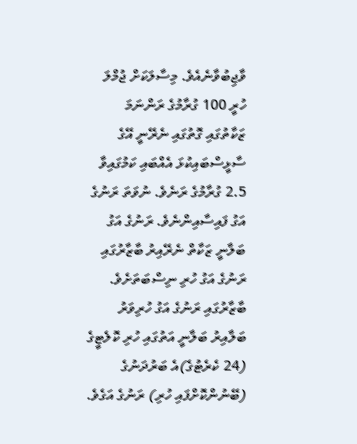ވާޖިބުވާނެއެވެ. މިސާލަކަށް ޖުމްލަ ހުރީ 100 ގުރާމުގެ ރަންނަމަ ޒަކާތުގައި ގޮތުގައި ނެރޭނީ އޭގެ ސާޅީސްބައިކުޅަ އެއްބައި ކަމުގައިވާ 2.5 ގުރާމުގެ ރަނެވެ. ނުވަތަ ރަނުގެ އަގު ފައިސާއިންނެވެ. ރަނުގެ އަގު ބަލާނީ ޒަކާތް ނެރޭއިރު ބާޒާރުގައި ރަނުގެ އަގު ހުރި ނިސްބަތަށެވެ. ބާޒާރުގައި ރަނުގެ އަގު ހުރިވަރު ބަލާއިރު ބަލާނީ އަތުގައި ހުރި ކޮލެޓީގެ (24 ކެރެޓުގެ)އެ ބަރުދަނުގެ (ބޭނުންކޮށްފައި ހުރި) ރަނުގެ އަގެވެ.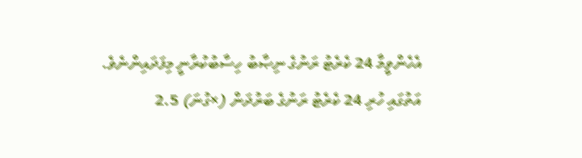އެހެންވީމާ 24 ކެރެޓު ރަނުގެ ނިޞާބު ހިސާބުކުރާނީ މިފަދައިންނެވެ.
އަތުގައި ހުރި 24 ކެރެޓު ރަނުގެ ބަރުދަން (×ގުނަ) 2.5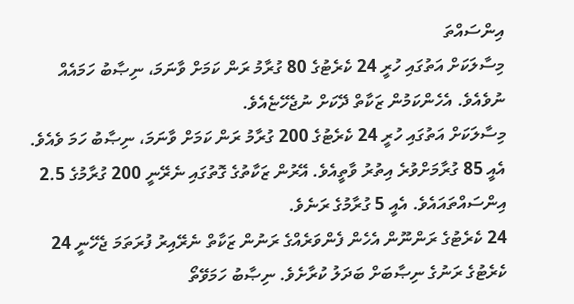އިންސައްތަ
މިސާލަކަށް އަތުގައި ހުރީ 24 ކެރެޓުގެ 80 ގުރާމު ރަން ކަމަށް ވާނަމަ، ނިޞާބު ހަމައެއް ނުވެއެވެ. އެހެންކަމުން ޒަކާތް ދޭކަށް ނުޖެހޭޏެއެވެ.
މިސާލަކަށް އަތުގައި ހުރީ 24 ކެރެޓުގެ 200 ގުރާމު ރަން ކަމަށް ވާނަމަ، ނިޞާބު ހަމަ ވެއެވެ. އެއީ 85 ގުރާމަށްވުރެ އިތުރު ވާތީއެވެ. އޭރުން ޒަކާތުގެ ގޮތުގައި ނެރޭނީ 200 ގުރާމުގެ 2.5 އިންސައްތައައެވެ. އެއީ 5 ގުރާމުގެ ރަނެވެ.
24 ކެރެޓުގެ ރަންނޫން އެހެން ފެންވަރެއްގެ ރަނުން ޒަކާތް ނެރޭއިރު ފުރަތަމަ ޖެހޭނީ 24 ކެރެޓުގެ ރަނުގެ ނިޞާބަށް ބަދަލު ކުރާށެވެ. ނިޞާބު ހަމަވޭތޯ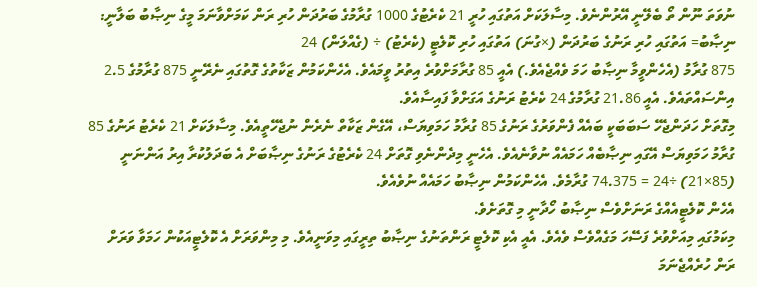ނުވަތަ ނޫން ތޯ ބެލޭނީ އޭރުންނެވެ. މިސާލަކަށް އަތުގައި ހުރީ 21 ކެރެޓުގެ 1000 ގުރާމުގެ ބަރުދަން ހުރި ރަން ކަމަށްވާނަމަ މީގެ ނިޞާބު ބަލާނީ:
ނިޞާބު= އަތުގައި ހުރި ރަނުގެ ބަރުދަން (×ގުނަ) އަތުގައި ހުރި ކޮލެޓީ (ކެރެޓު) ÷ (ގެއްލަން) 24
875 ގުރާމު (އެހެންވީމާ ނިޞާބު ހަމަ ވެއްޖެއެވެ.) އެއީ 85 ގުރާމަށްވުރެ އިތުރު ވީމައެވެ. އެހެންކަމުން ޒަކާތުގެ ގޮތުގައި ނެރޭނީ 875 ގުރާމުގެ 2.5 އިންސައްތައެވެ. އެއީ 21.86 ގުރާމުގެ 24 ކެރެޓު ރަނުގެ އަގަށްވާ ފައިސާއެވެ.
މިގޮތަށް ހަދަންޖެހޭ ސަބަބަކީ ބައެއް ފެންވަރުގެ ރަނުގެ 85 ގުރާމު ހަމަވިޔަސް، އޭގެން ޒަކާތް ނެރެން ނުޖެހޭތީއެވެ. މިސާލަކަށް 21 ކެރެޓު ރަނުގެ 85 ގުރާމު ހަމަވިޔަސް އޭގައި ނިޞާބެއް ހަމައެއް ނުވާނެއެވެ. އެހެނީ މިދެންނެވި ގޮތަށް 24 ކެރެޓުގެ ރަނުގެ ނިޞާބަށް އެ ބަދަލުކުރާ އިރު އަންނަނީ
(85×21) ÷24 = 74.375 ގުރާމެވެ. އެހެންކަމުން ނިޞާބު ހަމައެއް ނުވެއެވެ.
އެހެން ކޮލެޓީއެއްގެ ރަނަށްވެސް ނިޞާބު ހޯދާނީ މި ގޮތަށެވެ.
މިކަމުގައި މިއަށްވުރެ ފަސޭހަ މަގެއްވެސް ވެއެވެ. އެއީ އެކި ކޮލެޓީ ރަންތަނުގެ ނިޞާބު ތިރީގައި މިވަނީއެވެ. މި މިންވަރަށް އެ ކޮލެޓީއަކުން ހަމަވާ ވަރަށް ރަން ހުރެއްޖެނަމަ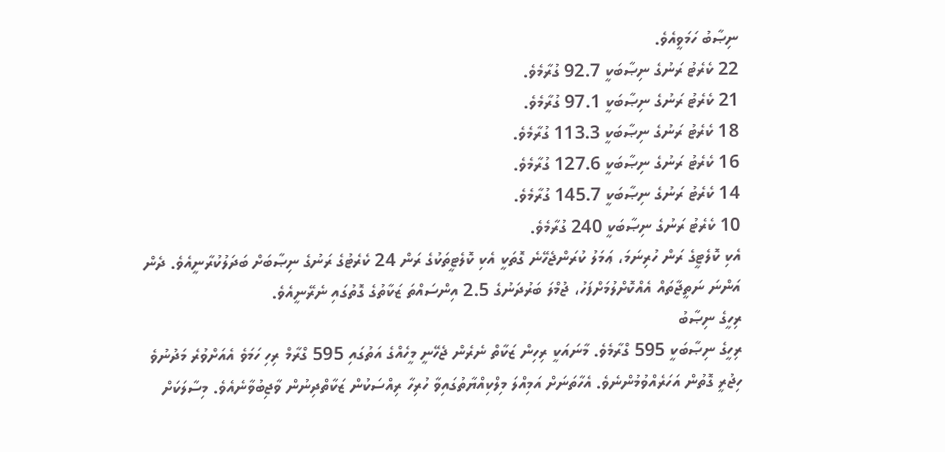ނިޞާބު ހަމަވީއެވެ.
22 ކެރެޓު ރަނުގެ ނިޞާބަކީ 92.7 ގުރާމެވެ.
21 ކެރެޓު ރަނުގެ ނިޞާބަކީ 97.1 ގުރާމެވެ.
18 ކެރެޓު ރަނުގެ ނިޞާބަކީ 113.3 ގުރާމެވެ.
16 ކެރެޓު ރަނުގެ ނިޞާބަކީ 127.6 ގުރާމެވެ.
14 ކެރެޓު ރަނުގެ ނިޞާބަކީ 145.7 ގުރާމެވެ.
10 ކެރެޓު ރަނުގެ ނިޞާބަކީ 240 ގުރާމެވެ.
އެކި ކޮލެޓީގެ ރަން ހުރިނަމަ، ޢަމަލު ކުރަންޖެހޭނެ ގޮތަކީ އެކި ކޮލެޓީތަކުގެ ރަން 24 ކެރެޓުގެ ރަނުގެ ނިޞާބަށް ބަދަލުކުރާނީއެވެ. ދެން އަންނަ ނަތީޖާތައް އެއްކޮށްލުމަށްފަހު، ޖުމްލަ ބަރުދަނުގެ 2.5 އިންސައްތަ ޒަކާތުގެ ގޮތުގައި ނެރޭނީއެވެ.
ރިހީގެ ނިޞާބު
ރިހީގެ ނިޞާބަކީ 595 ގްރާމެވެ. މާނައަކީ ރިހިން ޒަކާތް ނެރެން ޖެހޭނީ މީހެއްގެ އަތުގައި 595 ގްރާމް ރިހި ހަމަވެ އެއަށްވުރެ މަދުނުވެ ހިޖުރީ ގޮތުން އަހަރެއްވުމުންނެވެ. އެހާތަނަށް އަމިއްލަ މިލްކިއްޔާތުގައިވާ ހުރިހާ ރިއްސަކުން ޒަކާތްދިނުން ވާޖިބުވާނެއެވެ. މިސާލަކަށް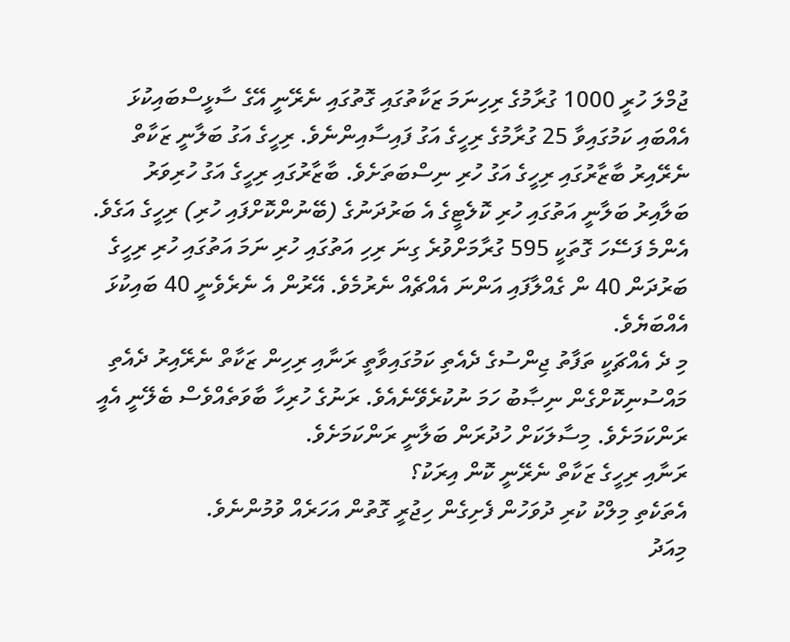ޖުމްލަ ހުރީ 1000 ގުރާމުގެ ރިހިނަމަ ޒަކާތުގައި ގޮތުގައި ނެރޭނީ އޭގެ ސާޅީސްބައިކުޅަ އެއްބައި ކަމުގައިވާ 25 ގުރާމުގެ ރިހީގެ އަގު ފައިސާއިންނެވެ. ރިހީގެ އަގު ބަލާނީ ޒަކާތް ނެރޭއިރު ބާޒާރުގައި ރިހީގެ އަގު ހުރި ނިސްބަތަށެވެ. ބާޒާރުގައި ރިހީގެ އަގު ހުރިވަރު ބަލާއިރު ބަލާނީ އަތުގައި ހުރި ކޮލެޓީގެ އެ ބަރުދަނުގެ (ބޭނުންކޮށްފައި ހުރި) ރިހީގެ އަގެވެ.
އެންމެ ފަސޭހަ ގޮތަކީ 595 ގުރާމަށްވުރެ ގިނަ ރިހި އަތުގައި ހުރި ނަމަ އަތުގައި ހުރި ރިހީގެ ބަރުދަން 40 ން ގެއްލާފައި އަންނަ އެއްޗެއް ނެރުމެވެ. އޭރުން އެ ނެރެވެނީ 40 ބައިކުޅަ އެއްބަޔެވެ.
މި ދެ އެއްޗަކީ ތަފާތު ޖިންސުގެ ދެއެތި ކަމުގައިވާތީ ރަނާއި ރިހިން ޒަކާތް ނެރޭއިރު ދެއެތި މައްސުނިކޮށްގެން ނިޞާބު ހަމަ ނުކުރެވޭނެއެވެ. ރަނުގެ ހުރިހާ ބާވަތެއްވެސް ބެލޭނީ އެއީ ރަންކަމަށެވެ. މިސާލަކަށް ހުދުރަން ބަލާނީ ރަންކަމަށެވެ.
ރަނާއި ރިހީގެ ޒަކާތް ނެރޭނީ ކޮން އިރަކު؟
އެތަކެތި މިލްކު ކުރި ދުވަހުން ފެށިގެން ހިޖުރީ ގޮތުން އަހަރެއް ވުމުންނެވެ.
މިއަދު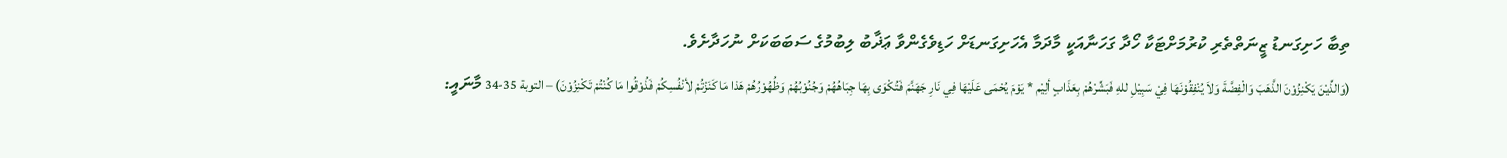ތިބާ ހަށިގަނޑު ޒީނަތްތެރި ކުރުމަށްޓަކާ ހޯދާ ގަހަނާއަކީ މާދަމާ އެހަށިގަނޑަށް ހަޑިވެގެންވާ ޢަޛާބު ލިބުމުގެ ސަބަބަކަށް ނުހަދާށެވެ.
(وَالذِّيْنَ يَكْنِزُوْنَ الذَّهَبَ وَالْفِضَّةَ وَلاَ يُنْفِقُوْنَهَا فِيْ سَبِيْلِ للهِ فَبَشِّرْهُمْ بِعَذَابٍ ألِيْم * يَوْمَ يُحْمَى عَلَيْهَا فِي نَارِ جَهَنَّمَ فَتُكْوَى بِهَا جِبَاهُهُمْ وَجُنُوْبُهُمْ وَظُهُوْرُهُمْ هَذا مَا كَنَزْتُمْ لأنْفُسِكُمْ فَذُوْقُوا مَا كُنْتُمْ تَكْنِزُوْنَ) – التوبة 35-34 މާނައީ: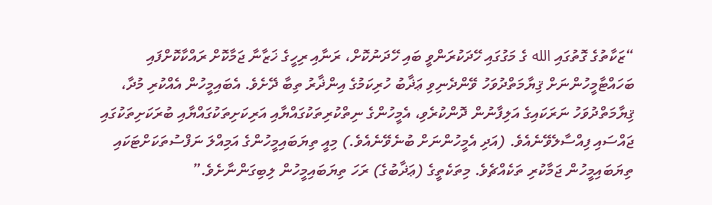“ޒަކާތުގެ ގޮތުގައި الله ގެ މަގުގައި ހޭދަކުރަންވީ ބައި ހޭދަނުކޮށް، ރަނާއި ރިހީގެ ޚަޒާނާ ޖަމާކޮށް ރައްކާކޮށްފައި ބަހައްޓާމީހުންނަށް ޤިޔާމަތްދުވަހު ވޭންދެނިވި ޢަޛާބު ހުރިކަމުގެ އިންޛާރު ތިބާ ދޭށެވެ. އެބައިމީހުން އެއްކުރި މުދާ، ޤިޔާމަތްދުވަހު ނަރަކައިގެ އަލިފާނުން ދޮންކުރެވި، އެމީހުންގެ ނިތްކުރިތަކުގައްޔާއި އަރިކަށިތަކުގައްޔާއި ބުރަކަށިތަކުގައި ޖައްސައި ފިއްސާލެވޭނެއެވެ. (އަދި އެމީހުންނަށް ބުނެވޭނެއެވެ.) މިއީ ތިޔަބައިމީހުންގެ އަމިއްލަ ނަފްސުތަކަށްޓަކައި ތިޔަބައިމީހުން ޖަމާކުރި ތަކެއްޗެވެ. މިތަކެތީގެ (ޢަޛާބުގެ) ރަހަ ތިޔަބައިމީހުން ލިބިގަންނާށެވެ.”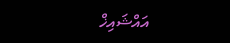އައްޝައިޚް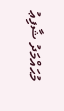މުޙައްމަދު ޝާފިޢު